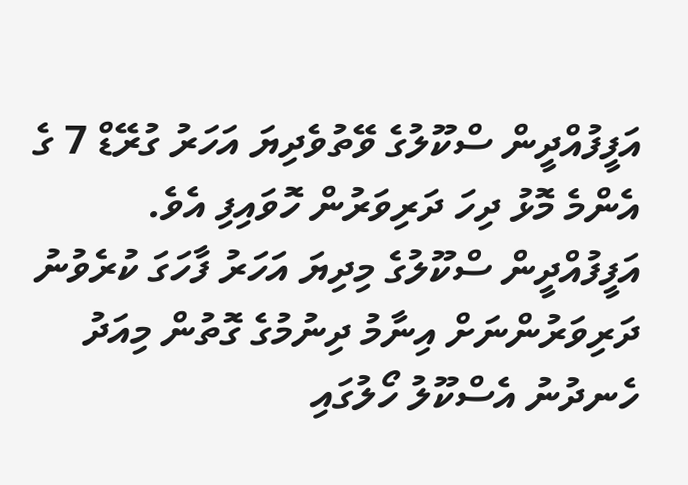އަފީފުއްދީން ސްކޫލުގެ ވޭތުވެދިޔަ އަހަރު ގުރޭޑް 7 ގެ އެންމެ މޮޅު ދިހަ ދަރިވަރުން ހޮވައިފި އެވެ.
އަފީފުއްދީން ސްކޫލުގެ މިދިޔަ އަހަރު ފާހަގަ ކުރެވުނު ދަރިވަރުންނަށް އިނާމު ދިނުމުގެ ގޮތުން މިއަދު ހެނދުނު އެސްކޫލު ހޯލުގައި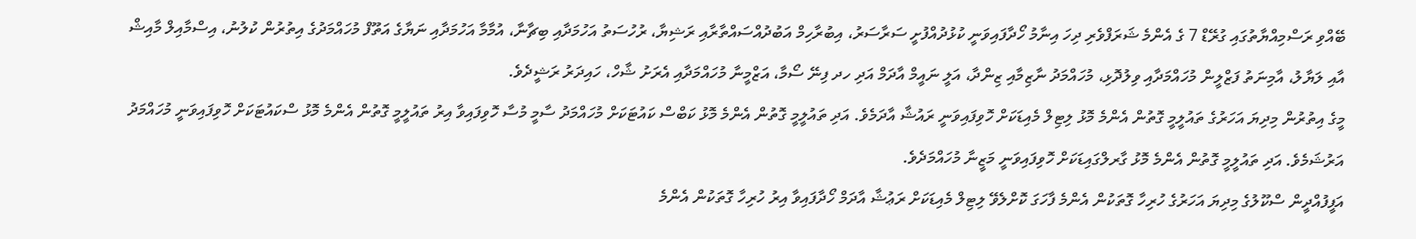ބޭއްވި ރަސްމިއްޔާތުގައި ގުރޭޑް 7 ގެ އެންމެ ޝަރަފްވެރި ދިހަ އިނާމު ހޯދާފައިވަނީ ކުޅުދުއްފުށީ ސަރާސަރު، އިބުރާހިމް އަބުދުއްސައްތާރާއި ރަޝިޔާ، ރުހުސަތު އަހުމަދާއި ބިޗާނާ، އުމާމާ އަހުމަދާއި ނަޔާގެ އަތޫފް މުހައްމަދުގެ އިތުރުން ކުލުނު، އިސްމާއިލް މާއިޝް އާއި ލަޔާލު، އާމިނަތު ފަޒްލީން މުހައްމަދާއި ވިލުދޮޅި، މުހައްމަދު ނާޒިމާއި ޒިންދާ، އަލީ ނައީމް އާދަމް އަދި ހދ ފިނޭ ސޯމާ، އަޒްމީނާ މުހައްމަދާއި އެރަށު ޝާހް، ހައިދަރު ރަޝީދެވެ.
މީގެ އިތުރުން މިދިޔަ އަހަރުގެ ތައުލީމީ ގޮތުން އެންމެ މޮޅު ލިޓިލް މެއިޑަކަށް ހޮވިފައިވަނީ ރައުޝާ އާދަމެވެ. އަދި ތައުލީމީ ގޮތުން އެންމެ މޮޅު ކަބްސް ކައުޓަކަށް މުހައްމަދު ސާމީ މުސާ ހޮވިފައިވާ އިރު ތައުލީމީ ގޮތުން އެންމެ މޮޅު ސްކައުޓަކަށް ހޮވިފައިވަނީ މުހައްމަދު އަރުޝަމެވެ. އަދި ތައުލީމީ ގޮތުން އެންމެ މޮޅު ގާރލްގައިޑަކަށް ހޮވިފައިވަނީ މަޒީނާ މުހައްމަދެވެ.
އަފީފުއްދީން ސްކޫލުގެ މިދިޔަ އަހަރުގެ ހުރިހާ ގޮތަކުން އެންމެ ފާހަގަ ކޮށްލެވޭ ލިޓިލް މެއިޑަކަށް ރަޢުޝާ އާދަމް ހޯދާފައިވާ އިރު ހުރިހާ ގޮތަކުން އެންމެ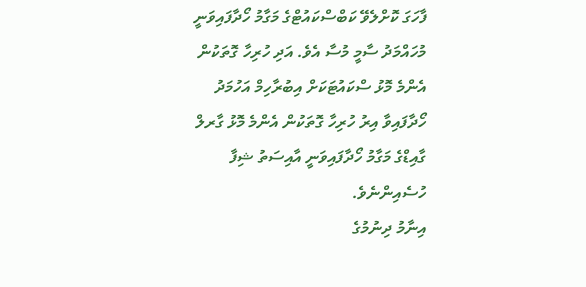ފާހަގަ ކޮށްލެވޭ ކަބްސްކައުޓްގެ މަގާމު ހޯދާފައިވަނީ މުހައްމަދު ސާމީ މުސާ އެވެ. އަދި ހުރިހާ ގޮތަކުން އެންމެ މޮޅު ސްކައުޓަކަށް އިބުރާހިމް އަހުމަދު ހޯދާފައިވާ އިރު ހުރިހާ ގޮތަކުން އެންމެ މޮޅު ގާރލް ގާއިޑްގެ މަގާމު ހޯދާފައިވަނީ އާއިސަތު ޝިފާ ހުސެއިންނެވެ.
އިނާމު ދިނުމުގެ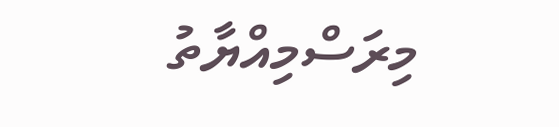މިރަސްމިއްޔާތު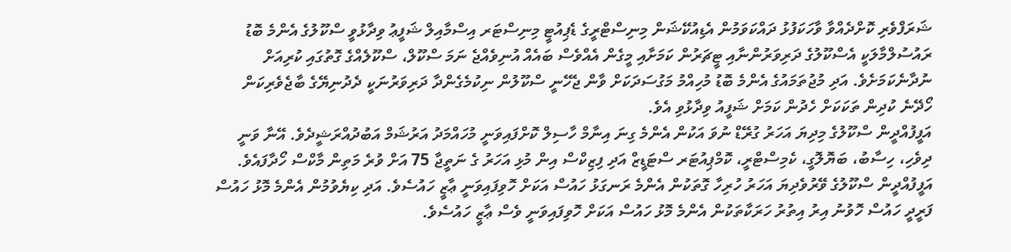ޝަރަފްވެރި ކޮށްދެއްވާ ވާހަކަފުޅު ދައްކަވަމުން އެޑިއުކޭޝަން މިނިސްޓްރީގެ ޑެޕިއުޓީ މިނިސްޓަރ އިސްމާއިލް ޝަފީޢު ވިދާޅުވީ ސްކޫލުގެ އެންމެ ބޮޑު ރައުސުލްމާލަކީ އެސްކޫލުގެ ދަރިވަރުންނާއި ޓީޗަރުން ކަމަށާއި މީގެން އެއްވެސް ބައެއް އުނިވެއްޖެ ނަމަ ސްކޫލް، ސްކޫލެއްގެ ގޮތުގައި ކުރިއަށް ނުދާނެކަމަށެވެ. އަދި މުޖުތަމައުގެ އެންމެ ބޮޑު މުހިއްމު މަގުސަދަކަށް ވާން ޖެހޭނީ ސްކޫލުން ނިކުމެގެންދާ ދަރިވަރުނަކީ ދެދުނިޔޭގެ ބާޖެވެރިކަން ހޯދޭނެ ކުދިން ތަކަކަށް ހެދުން ކަމަށް ޝަފީއު ވިދާޅުވި އެވެ.
އަފީފުއްދީން ސްކޫލުގެ މިދިޔަ އަހަރު ގުރޭޑް ނުވަ އަކުން އެންމެ ގިނަ އިނާމް ހާސިލް ކޮށްފައިވަނީ މުހައްމަދު އަރުޝަމް އަބުދުއްރަޝީދެވެ. އޭނާ ވަނީ ދިވެހި، ހިސާބު، ބަޔޮލޮގީ، ކެމިސްޓްރީ، ކޮމްޕިއުޓަރ ސްޓަޑީޒް އަދި ފިޒިކްސް އިން މުޅި އަހަރު ގެ ނަތީޖާ 75 އަށް ވުރެ މަތިން މާކްސް ހޯދާފައެވެ.
އަފީފުއްދީން ސްކޫލުގެ ވޭރުވެދިޔަ އަހަރު ހުރިހާ ގޮތަކުން އެންމެ ރަނގަޅު ހައުސް އަކަށް ހޮވިފައިވަނީ ޢާޒީ ހައުސެވެ. އަދި ކިޔެވުމުން އެންމެ މޮޅު ހައުސް ފަރީދީ ހައުސް ހޮވުނު އިރު އިތުރު ހަރަކާތަކުން އެންމެ މޮޅު ހައުސް އަކަށް ހޮވިފައިވަނީ ވެސް ޢާޒީ ހައުސެވެ.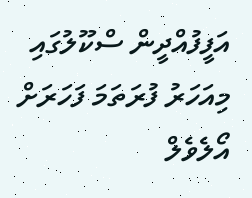އަފީފުއްދީން ސްކޫލުގައި މިއަހަރު ފުރަތަމަ ފަހަރަށް އޯލެވެލް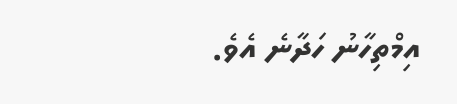އިމްތިހާނު ހަދާނެ އެވެ.